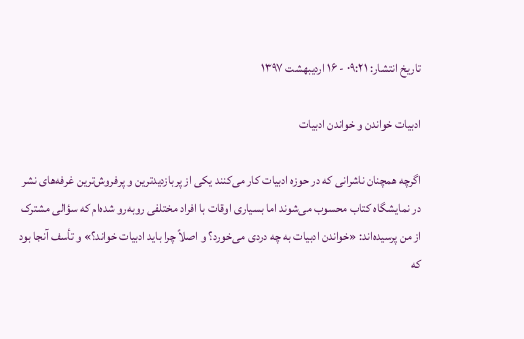تاریخ انتشار: ۰۹:۲۱ - ۱۶ ارديبهشت ۱۳۹۷

ادبیات خواندن و خواندن ادبیات

اگرچه همچنان ناشرانی که در حوزه ادبیات کار می‌کنند یکی از پربازدیدترین و پرفروش‌ترین غرفه‌های نشر در نمایشگاه کتاب محسوب می‌شوند اما بسیاری اوقات با افراد مختلفی رو‌به‌رو شده‌ام که سؤالی مشترک از من پرسیده‌اند: «خواندن ادبیات به چه دردی می‌خورد؟ و اصلاً چرا باید ادبیات خواند؟» و تأسف آنجا بود که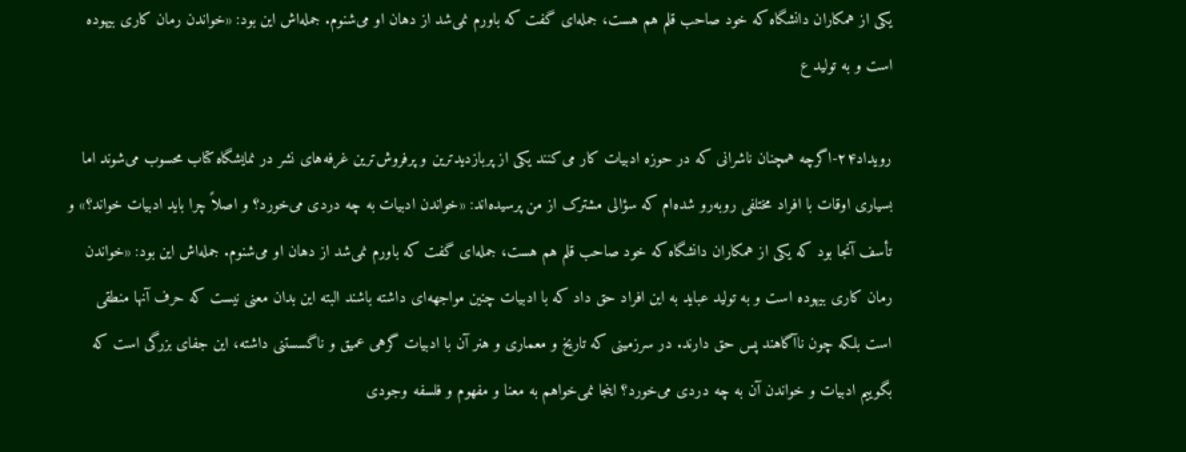یکی از همکاران دانشگاه که خود صاحب قلم هم هست، جمله‌ای گفت که باورم نمی‌شد از دهان او می‌شنوم. جمله‌اش این بود: «خواندن رمان کاری بیهوده است و به تولید ع

رویداد۲۴-اگرچه همچنان ناشرانی که در حوزه ادبیات کار می‌کنند یکی از پربازدیدترین و پرفروش‌ترین غرفه‌های نشر در نمایشگاه کتاب محسوب می‌شوند اما بسیاری اوقات با افراد مختلفی رو‌به‌رو شده‌ام که سؤالی مشترک از من پرسیده‌اند: «خواندن ادبیات به چه دردی می‌خورد؟ و اصلاً چرا باید ادبیات خواند؟» و تأسف آنجا بود که یکی از همکاران دانشگاه که خود صاحب قلم هم هست، جمله‌ای گفت که باورم نمی‌شد از دهان او می‌شنوم. جمله‌اش این بود: «خواندن رمان کاری بیهوده است و به تولید عباید به این افراد حق داد که با ادبیات چنین مواجهه‌ای داشته باشند البته این بدان معنی نیست که حرف آنها منطقی است بلکه چون ناآگاهند پس حق دارند. در سرزمینی که تاریخ و معماری و هنر آن با ادبیات گرهی عمیق و ناگسستنی داشته، این جفای بزرگی است که بگوییم ادبیات و خواندن آن به چه دردی می‌خورد؟ اینجا نمی‌خواهم به معنا و مفهوم و فلسفه‌ وجودی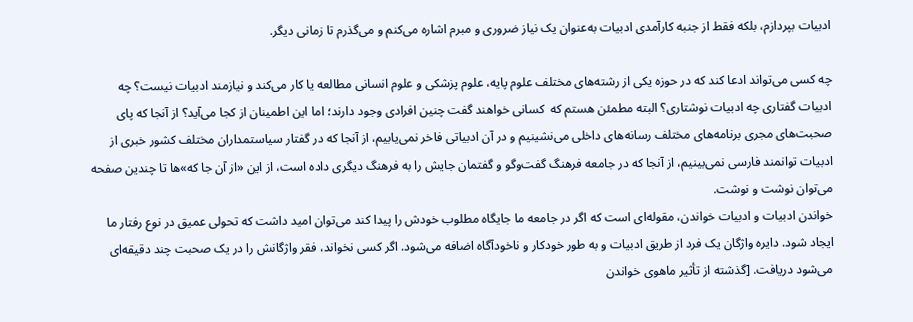ادبیات بپردازم، بلکه فقط از جنبه کارآمدی ادبیات به‌عنوان یک نیاز ضروری و مبرم اشاره می‌کنم و می‌گذرم تا زمانی دیگر.

چه کسی می‌تواند ادعا کند که در حوزه‌ یکی از رشته‌های مختلف علوم پایه، علوم پزشکی و علوم انسانی مطالعه یا کار می‌کند و نیازمند ادبیات نیست؟ چه ادبیات گفتاری چه ادبیات نوشتاری؟ البته مطمئن هستم که  کسانی خواهند گفت چنین افرادی وجود دارند؛ اما این اطمینان از کجا می‌آید؟ از آنجا که پای صحبت‌های مجری برنامه‌های مختلف رسانه‌های داخلی می‌نشینیم و در آن ادبیاتی فاخر نمی‌یابیم، از آنجا که در گفتار سیاستمداران مختلف کشور خبری از ادبیات توانمند فارسی نمی‌بینیم، از آنجا که در جامعه فرهنگ گفت‌و‌گو و گفتمان جایش را به فرهنگ دیگری داده است، از این «از آن جا که»ها تا چندین صفحه می‌توان نوشت و نوشت.
خواندن ادبیات و ادبیات خواندن، مقوله‌ای است که اگر در جامعه ما جایگاه مطلوب خودش را پیدا کند می‌توان امید داشت که تحولی عمیق در نوع رفتار ما ایجاد شود. دایره واژگان یک فرد از طریق ادبیات و به طور خودکار و ناخودآگاه اضافه می‌شود. اگر کسی نخواند، فقر واژگانش را در یک صحبت چند دقیقه‌ای می‌شود دریافت. [گذشته از تأثیر ماهوی خواندن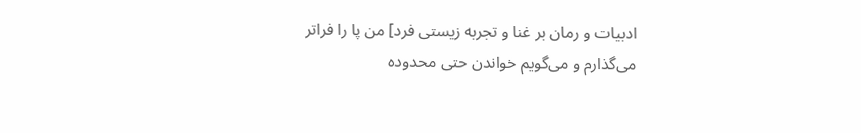ادبیات و رمان بر غنا و تجربه زیستی فرد] من پا را فراتر می‌گذارم و می‌گویم خواندن حتی محدوده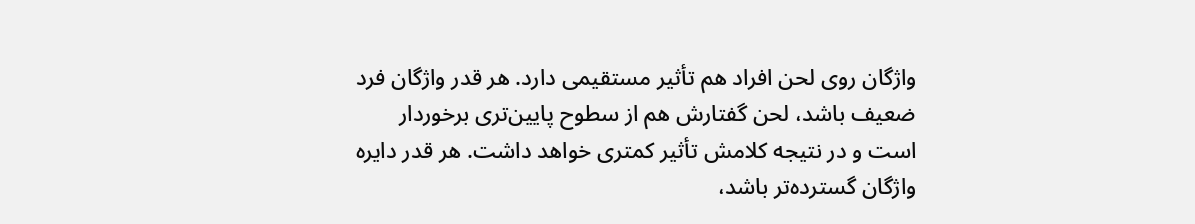واژگان روی لحن افراد هم تأثیر مستقیمی دارد. هر قدر واژگان فرد ضعیف باشد، لحن گفتارش هم از سطوح پایین‌تری برخوردار است و در نتیجه کلامش تأثیر کمتری خواهد داشت. هر قدر دایره واژگان گسترده‌تر باشد،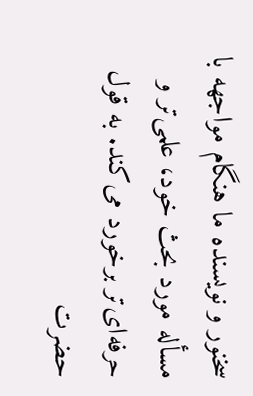سخنور و نویسنده ما هنگام مواجهه با مسأله مورد بحث خود، علمی‌تر و حرفه‌ای‌تر برخورد می‌کند. به قول حضرت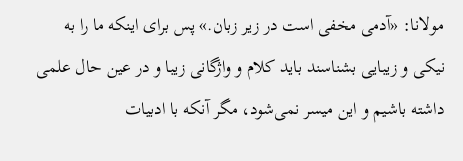مولانا: «آدمی مخفی است در زیر زبان.» پس برای اینکه ما را به نیکی و زیبایی بشناسند باید کلام و واژگانی زیبا و در عین حال علمی داشته باشیم و این میسر نمی‌شود، مگر آنکه با ادبیات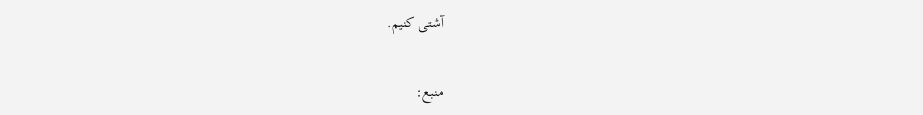آشتی کنیم.

منبع: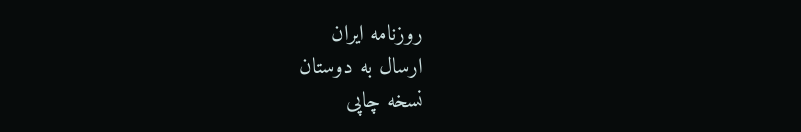روزنامه ایران
ارسال به دوستان
نسخه چاپی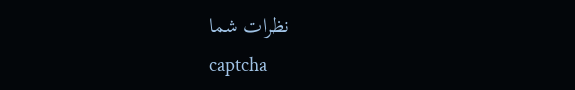نظرات شما
captcha